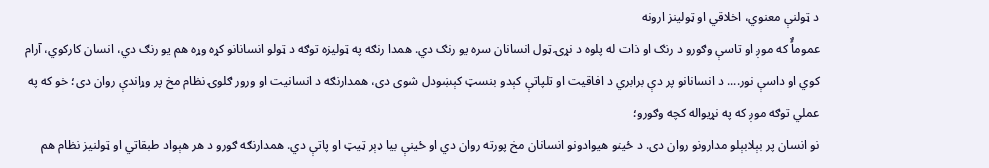د ټولنې معنوي، اخلاقي او ټولينز ارونه
عموماًٌ که موږ او تاسې وګورو د رنګ او ذات له پلوه د نړۍ ټول انسانان سره يو رنګ دي. همدا رنګه په ټوليزه توګه د ټولو انسانانو کړه وړه هم يو رنګ دي، انسان کارکوي، آرام کوي او داسې نور.... د انسانانو پر دې برابري د افاقيت او تلپاتې کېدو بنسټ کېښودل شوی دی، همدارنګه د انسانيت او ورور ګلوۍ نظام مخ پر وړاندې روان دی؛ خو که په عملي توګه موږ که په نړيواله کچه وګورو؛
نو انسان پر بېلابېلو مدارونو روان دی. د ځينو هيوادونو انسانان مخ پورته روان دي او ځينې بيا ډېر ټيټ او پاتې دي. همدارنګه ګورو د هر هېواد طبقاتي او ټولنيز نظام هم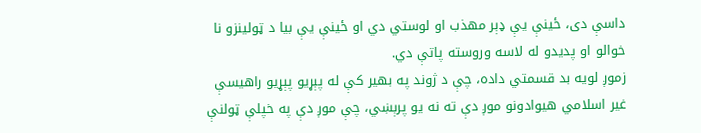داسې دی، ځينې يې ډېر مهذب او لوستي دي او ځينې يې بيا د ټولينزو نا خوالو او پديدو له لاسه وروسته پاتې دي.
زموږ لويه بد قسمتي داده، چې د ژوند په بهير کې له پېړيو پېړيو راهيسې غير اسلامي هيوادونو موږ دې ته نه يو پرېښي، چې موږ دې په خپلې ټولنې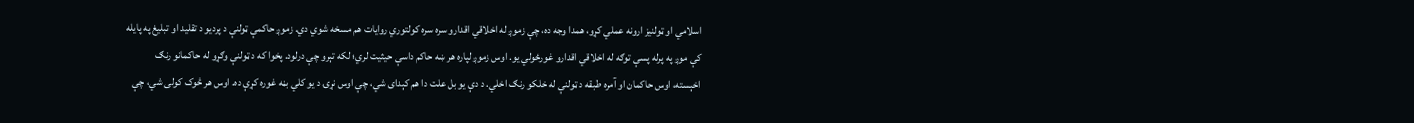اسلامي او ټولنيز ارونه عملي کړو، همدا وجه ده، چې زموږ له اخلاقي اقدارو سره سره کولتوري روايات هم مسخه شوي دي. زموږ حاکمې ټولنې د پرديو د تقليد او تبليغ په پايله کې موږ په پرله پسې توګه له اخلاقي اقدارو غورځولي يو. اوس زموږ لپاره هر ښه حاکم داسې حيثيت لري؛ لکه تېرو چې درلود. پخوا که د ټولنې وګړو له حاکمانو رنګ اخېسته، اوس حاکمان او آمره طبقه د ټولنې له خلکو رنګ اخلي. د دې يو بل علت دا هم کېدای شي، چې اوس نړۍ د يو کلي بڼه غوره کړې ده. اوس هر څوک کولی شي، چې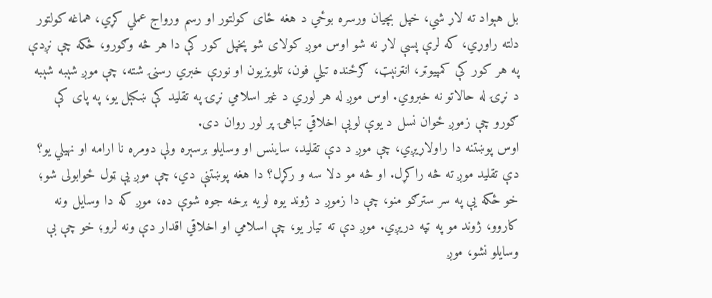بل هېواد ته لاړ شي، خپل بچيان ورسره بوځي د هغه ځای کولتور او رسم ورواج عملي کړي، هماغه کولتور دلته راوړي، که لرې پسې لاړ نه شو اوس موږ کولای شو پخپل کور کې دا هر څه وګورو، ځکه چې نږدې په هر کور کې کمپيوټر، انټرنېټ، ګرځنده تيلي فون، تلويزيون او نورې خبري رسنۍ شته، چې موږ شېبه شېبه د نړۍ له حالاتو نه خبروي. اوس موږ له هر لوري د غير اسلامي نړۍ په تقليد کې ښکېل يو، په پای کې ګورو چې زموږ ځوان نسل د يوې لويې اخلاقي تباهۍ پر لور روان دی.
اوس پوښتنه دا راولاړيږي، چې موږ د دې تقليد، ساينس او وسايلو برسېره ولې دومره نا ارامه او نهيلي يو؟ دې تقليد موږ ته څه راکړل. او څه مو دلا سه و رکړل؟ دا هغه پوښتنې دي، چې موږ يې ټول ځوابولی شو؛ خو ځکه يې په سر سترګو منو، چې دا زموږ د ژوند يوه لويه برخه جوه شوې ده، موږ که دا وسايل ونه کاروو، ژوند مو په ټپه دريږي. موږ دې ته تيار يو، چې اسلامي او اخلاقي اقدار دې ونه لرو؛ خو چې بې وسايلو نشو، موږ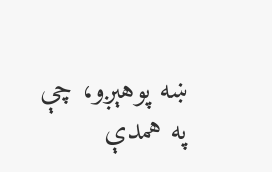ښه پوهېږو، چې په همدې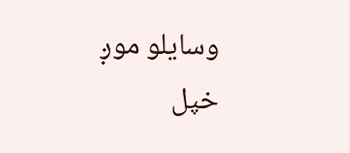وسايلو موږ خپل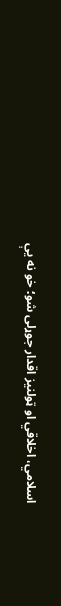اسلامي، اخلاقي او ټولنيز اقدار جوړلی شو؛ خو نه يې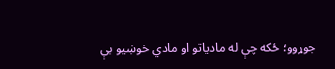جوړوو؛ ځکه چې له مادياتو او مادي خوښيو بې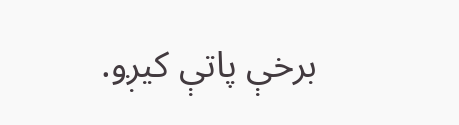برخې پاتې کيږو.